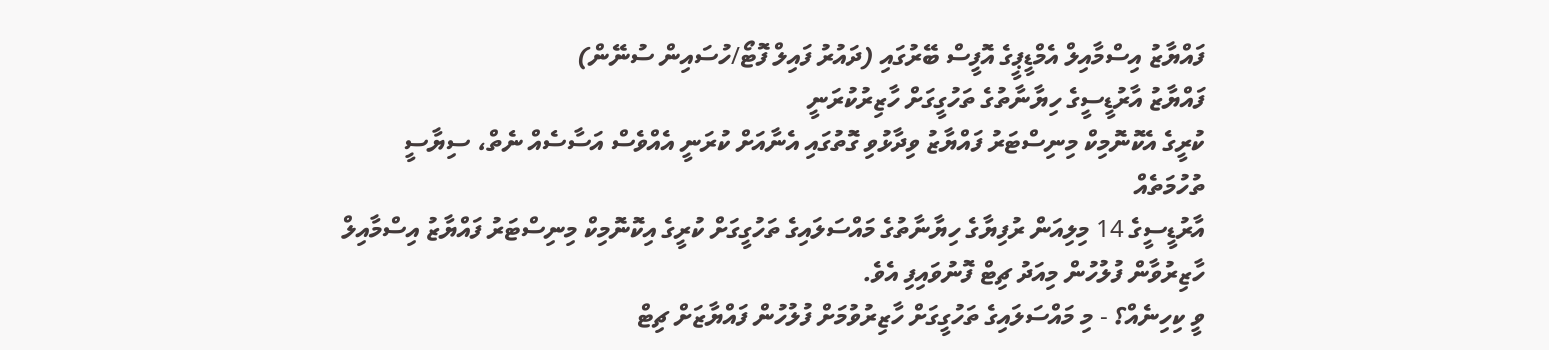ފައްޔާޒު އިސްމާއިލް އެމްޑީޕީގެ އޮފީސް ބޭރުގައި (ދައުރު ފައިލް ފޮޓޯ/ހުސައިން ސުނޭން)
ފައްޔާޒު އާރުޑީސީގެ ހިޔާނާތުގެ ތަހުގީގަށް ހާޒިރުކުރަނީ
ކުރީގެ އެކޮނޮމިކް މިނިސްޓަރު ފައްޔާޒު ވިދާޅުވި ގޮތުގައި އެނާއަށް ކުރަނީ އެއްވެސް އަސާސެއް ނެތް، ސިޔާސީ ތުހުމަތެއް
އާރުޑީސީގެ 14 މިލިއަން ރުފިޔާގެ ހިޔާނާތުގެ މައްސަލައިގެ ތަހުގީގަށް ކުރީގެ އިކޮނޮމިކް މިނިސްޓަރު ފައްޔާޒު އިސްމާއިލް ހާޒިރުވާން ފުލުހުން މިއަދު ޗިޓް ފޮނުވައިފި އެވެ.
ވީ ކިހިނެއް؟ - މި މައްސަލައިގެ ތަހުގީގަށް ހާޒިރުވުމަށް ފުލުހުން ފައްޔާޒަށް ޗިޓް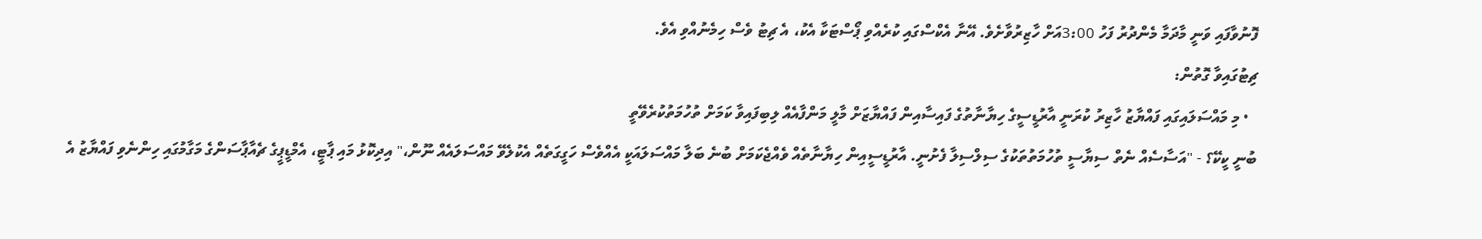ފޮނުވާފައި ވަނީ މާދަމާ މެންދުރު ފަހު 3:00އަށް ހާޒިރުވާށެވެ. އޭނާ އެކްސްގައި ކުރެއްވި ޕޯސްޓަކާ އެކު، އެ ޗިޓު ވެސް ހިމެނުއްވި އެވެ.
ޗިޓުގައިވާ ގޮތުން:
  • މި މައްސަލައިގައި ފައްޔާޒު ހާޒިރު ކުރަނީ އާރުޑީސީގެ ހިޔާނާތުގެ ފައިސާއިން ފައްޔާޒަށް މާލީ މަންފާއެއް ލިބިފައިވާ ކަމަށް ތުހުމަތުކުރެވޭތީ
ބުނީ ކީކޭ؟ - "އަސާސެއް ނެތް ސިޔާސީ ތުހުމަތުތަކުގެ ސިލްސިލާ ފެށުނީ. އާރުޑީސީއިން ހިޔާނާތެއް ވެއްޖެކަމަށް ބުނެ ބަލާ މައްސަލައަކީ އެއްވެސް ހަގީގަތެއް އެކުލެވޭ މައްސަލައެއް ނޫން،" އިދިކޮޅު މައި ޕާޓީ، އެމްޑީޕީގެ ޗެއާޕާސަންގެ މަގާމުގައި ހިންނެވި ފައްޔާޒު އެ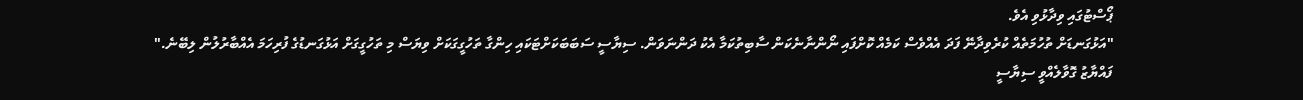ޕޯސްޓުގައި ވިދާޅުވި އެވެ.
"އަޅުގަނޑަށް ތުހުމަތެއް ކުރެވިދާނޭ ފަދަ އެއްވެސް ކަމެއް ކޮށްފައި ނޯންނާނެކަން ސާބިތުކަމާ އެކު ދަންނަވަން. ސިޔާސީ ސަބަބަކަށްޓަކައި ހިންގާ ތަހުގީގަކަށް ވިޔަސް މި ތަހުގީގަށް އަޅުގަނޑުގެ ފުރިހަމަ އެއްބާރުލުން ލިބޭނެ."
ފައްޔާޒު ގޮވާލެއްވީ ސިޔާސީ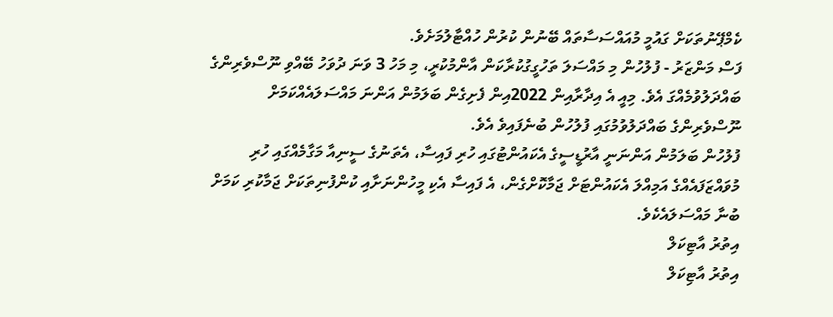ކެމްޕޭނުތަކަށް ގައުމީ މުއައްސަސާތައް ބޭނުން ކުރުން ހުއްޓާލުމަށެވެ.
ފަސް މަންޒަރު - ފުލުހުން މި މައްސަލަ ތަހުގީގުކުރާކަން އާންމުކުރީ، މި މަހު 3 ވަނަ ދުވަހު ބޭއްވި ނޫސްވެރިންގެ ބައްދަލުވުމެއްގަ އެވެ. މިއީ އެ އިދާރާއިން 2022އިން ފެށިގެން ބަލަމުން އަންނަ މައްސަލައެއްކަމަށް ނޫސްވެރިންގެ ބައްދަލުވުމުގައި ފުލުހުން ބުނެފައިވެ އެވެ.
ފުލުހުން ބަލަމުން އަންނަނީ އާރުޑީސީގެ އެކައުންޓުގައި ހުރި ފައިސާ، އެތަނުގެ ސީނިއާ މަގާމެއްގައި ހުރި މުވައްޒަފައެއްގެ އަމިއްލަ އެކައުންޓަށް ޖަމާކޮށްގެން، އެ ފައިސާ އެކި މީހުންނަށާއި ކުންފުނިތަކަށް ޖަމާކުރި ކަމަށް ބުނާ މައްސަލައެކެވެ.
އިތުރު އާޓިކަލް
އިތުރު އާޓިކަލް